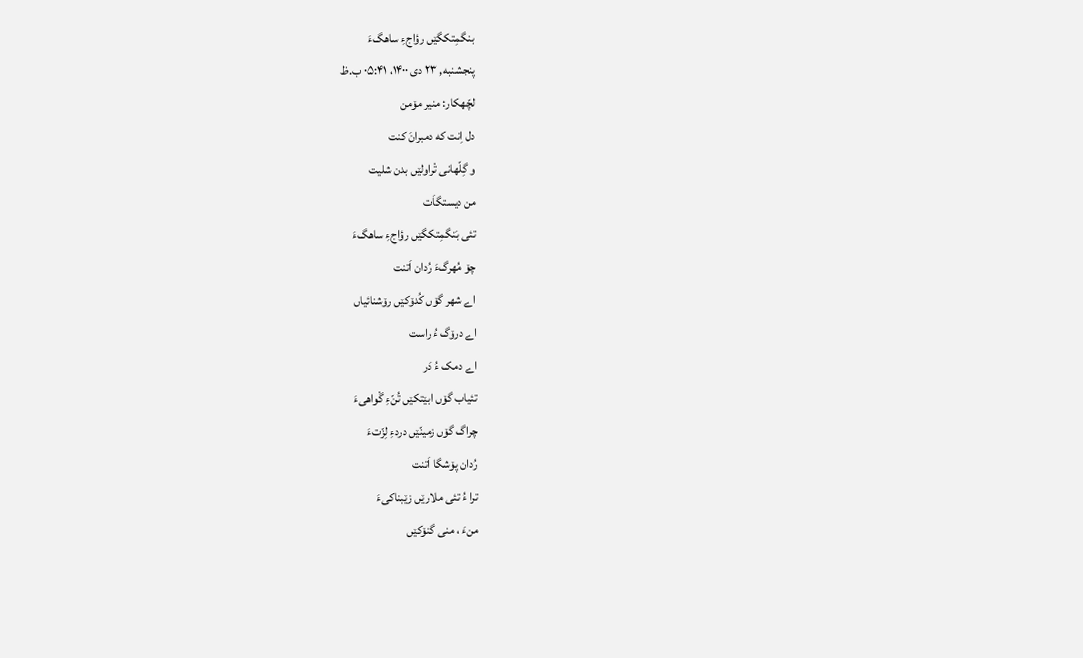بنگمِتکگێں رؤاجءِ ساھگءَ
پنجشنبه, ۲۳ دی ۱۴۰۰، ۰۵:۴۱ ب.ظ
لچّهکار: منیر مۆمن
دل اِنت که دمبرانَ کنت
و گِلّهانی تْراولێں بدن شلیت
من دیستگاَت
تئی بَنگمِتکگێں رؤاجءِ ساھگءَ
چۆ مُهرگءَ رُدان اَتنت
اے شهر گۆں کُدۆکێں رۆشنائیاں
اے درۆگ ءُ راست
اے دمک ءُ دَر
تئیاب گۆں ابێتکێں تُنّءِ گْواھیءَ
چراگ گۆں زمینّێں دردءِ لِزّتءَ
رُدان پۆشگا اَتنت
ترا ءُ تئی ملارێں زێبناکیءَ
منءَ ، منی گنۆکێں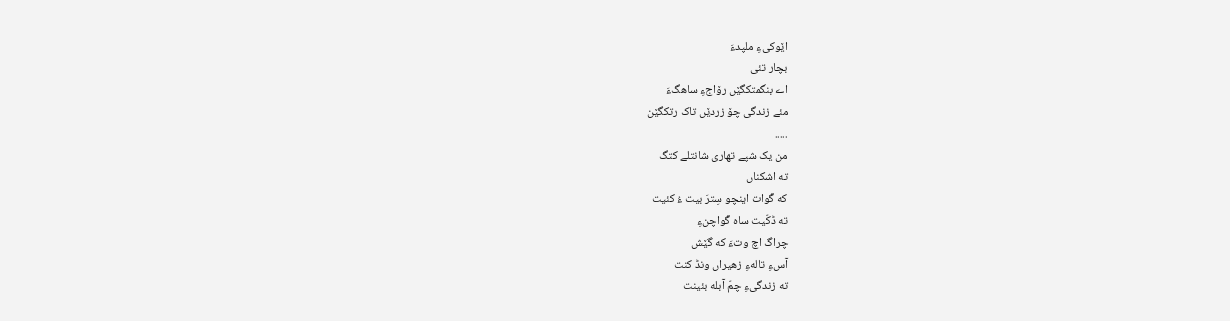اێوکیءِ ملپدءَ
بچار تئی
اے بنگمتکگێں رۆاجءِ ساھگءَ
مئے زندگی چۆ زردێں تاک رتکگێن
.....
من یک شپے تهاری شانتلے کتگ
ته اشکناں
که گْوات اینچو سِترَ بیت ءُ کئیت
ته ڈکّیت ساہ گْواچنءِ
چراگ اچ وتءَ که گێش
آسءِ تالهءِ زھیراں ونڈ کنت
ته زندگیءِ چمّ آبله بئینت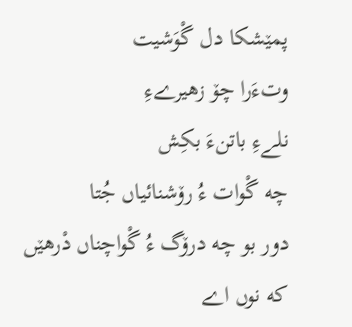پمێشکا دل گْوَشیت
وتءَرا چۆ زھیرےءِ
نلےءِ باتنءَ بکِش
چه گْوات ءُ رۆشنائیاں جُتا
دور بو چه درۆگ ءُ گْواچناں دْرھێں
که نوں اے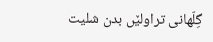گِلّهانی تراولێں بدن شلیت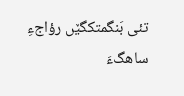تئی بَنگمتکگێں رؤاجءِ ساھگءَ